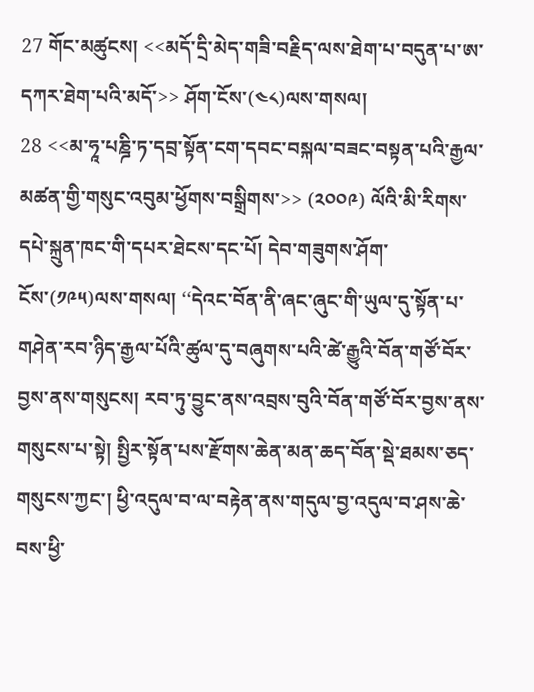27 གོང་མཚུངས། <<མདོ་དྲི་མེད་གཟི་བརྗིད་ལས་ཐེག་པ་བདུན་པ་ཨ་དཀར་ཐེག་པའི་མདོ་>> ཤོག་ངོས་(༤༨)ལས་གསལ།
28 <<མ་ཧཱ་པཎྜི་ཏ་དབྲ་སྟོན་ངག་དབང་བསྐལ་བཟང་བསྟན་པའི་རྒྱལ་མཚན་གྱི་གསུང་འབུམ་ཕྱོགས་བསྒྲིགས་>> (༢༠༠༩) ལོའི་མི་རིགས་དཔེ་སྐྲུན་ཁང་གི་དཔར་ཐེངས་དང་པོ། དེབ་གཟུགས་ཤོག་ངོས་(༡༩༥)ལས་གསལ། ‘‘དེའང་བོན་ནི་ཞང་ཞུང་གི་ཡུལ་དུ་སྟོན་པ་གཤེན་རབ་ཉིད་རྒྱལ་པོའི་ཚུལ་དུ་བཞུགས་པའི་ཚེ་རྒྱུའི་བོན་གཙོ་བོར་བྱས་ནས་གསུངས། རབ་ཏུ་བྱུང་ནས་འབྲས་བུའི་བོན་གཙོ་བོར་བྱས་ནས་གསུངས་པ་སྟེ། སྤྱིར་སྟོན་པས་རྫོགས་ཆེན་མན་ཆད་བོན་སྡེ་ཐམས་ཅད་གསུངས་ཀྱང་། ཕྱི་འདུལ་བ་ལ་བརྟེན་ནས་གདུལ་བྱ་འདུལ་བ་ཤས་ཆེ་བས་ཕྱི་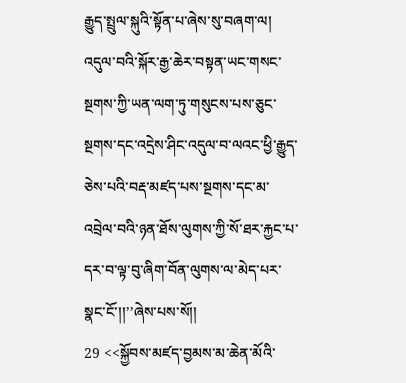རྒྱུད་སྤྲུལ་སྐུའི་སྟོན་པ་ཞེས་སུ་བཞག་ལ། འདུལ་བའི་སྐོར་རྒྱ་ཆེར་བསྟན་ཡང་གསང་སྔགས་ཀྱི་ཡན་ལག་ཏུ་གསུངས་པས་ཅུང་སྔགས་དང་འདྲེས་ཤིང་འདུལ་བ་ལའང་ཕྱི་རྒྱུད་ཅེས་པའི་བརྡ་མཛད་པས་སྔགས་དང་མ་འབྲེལ་བའི་ཉན་ཐོས་ལུགས་ཀྱི་སོ་ཐར་རྐྱང་པ་དར་བ་ལྟ་བུ་ཞིག་བོན་ལུགས་ལ་མེད་པར་སྣང་ངོ་།།’’ཞེས་པས་སོ།།
29 <<སྐྱོབས་མཛད་བྱམས་མ་ཆེན་མོའི་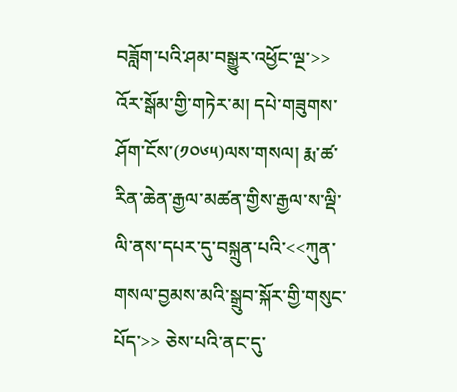བཟློག་པའི་ཤམ་བསྒྱུར་འཕྱོང་ལྔ་>> འོར་སྒོམ་གྱི་གཏེར་མ། དཔེ་གཟུགས་ཤོག་ངོས་(༡༠༦༥)ལས་གསལ། རྨ་ཚ་རིན་ཆེན་རྒྱལ་མཚན་གྱིས་རྒྱལ་ས་ལྡི་ལི་ནས་དཔར་དུ་བསྐྲུན་པའི་<<ཀུན་གསལ་བྱམས་མའི་སྒྲུབ་སྐོར་གྱི་གསུང་པོད་>> ཅེས་པའི་ནང་དུ་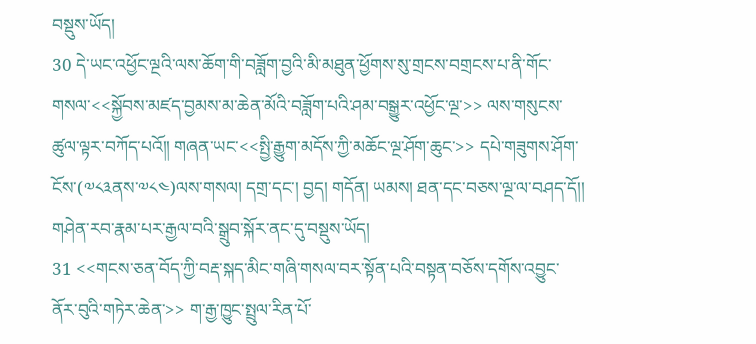བསྡུས་ཡོད།
30 དེ་ཡང་འཕྱོང་ལྔའི་ལས་ཆོག་གི་བཟློག་བྱའི་མི་མཐུན་ཕྱོགས་སུ་གྲངས་བགྲངས་པ་ནི་གོང་གསལ་<<སྐྱོབས་མཛད་བྱམས་མ་ཆེན་མོའི་བཟློག་པའི་ཤམ་བསྒྱུར་འཕྱོང་ལྔ་>> ལས་གསུངས་ཚུལ་ལྟར་བཀོད་པའོ།། གཞན་ཡང་<<སྤྱི་རྒྱུག་མདོས་ཀྱི་མཆོང་ལྔ་ཤོག་ཆུང་>> དཔེ་གཟུགས་ཤོག་ངོས་(༧༨༣ནས་༧༨༤)ལས་གསལ། དགྲ་དང་། བྱད། གདོན། ཡམས། ཐན་དང་བཅས་ལྔ་ལ་བཤད་དོ།། གཤེན་རབ་རྣམ་པར་རྒྱལ་བའི་སྒྲུབ་སྐོར་ནང་དུ་བསྡུས་ཡོད།
31 <<གངས་ཅན་བོད་ཀྱི་བརྡ་སྐད་མིང་གཞི་གསལ་བར་སྟོན་པའི་བསྟན་བཅོས་དགོས་འབྱུང་ནོར་བུའི་གཏེར་ཆེན་>> ག་རྒྱ་ཁྱུང་སྤྲུལ་རིན་པོ་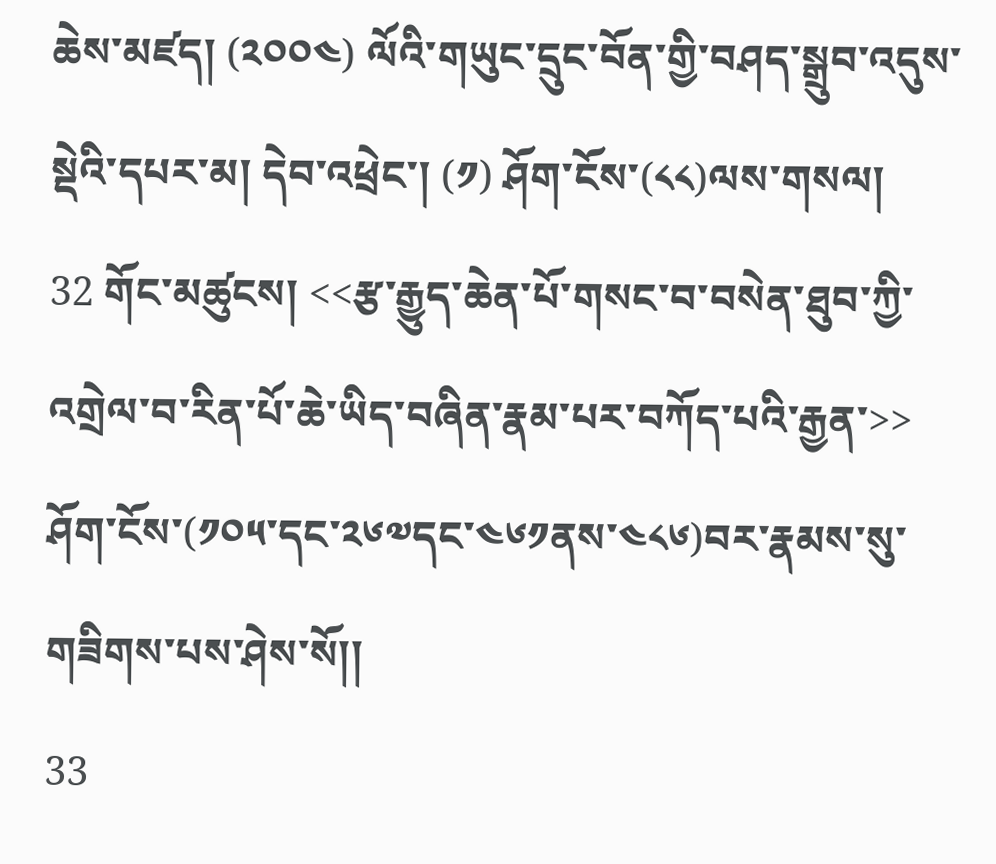ཆེས་མཛད། (༢༠༠༤) ལོའི་གཡུང་དྲུང་བོན་གྱི་བཤད་སྒྲུབ་འདུས་སྡེའི་དཔར་མ། དེབ་འཕྲེང་། (༡) ཤོག་ངོས་(༨༨)ལས་གསལ།
32 གོང་མཚུངས། <<རྩ་རྒྱུད་ཆེན་པོ་གསང་བ་བསེན་ཐུབ་ཀྱི་འགྲེལ་བ་རིན་པོ་ཆེ་ཡིད་བཞིན་རྣམ་པར་བཀོད་པའི་རྒྱན་>> ཤོག་ངོས་(༡༠༥་དང་༢༦༧དང་༤༦༡ནས་༤༨༦)བར་རྣམས་སུ་གཟིགས་པས་ཤེས་སོ།།
33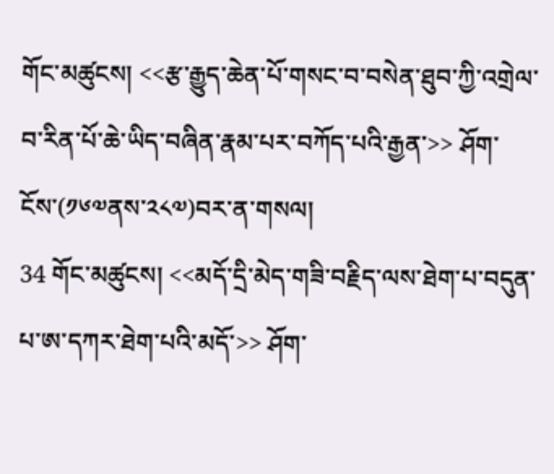གོང་མཚུངས། <<རྩ་རྒྱུད་ཆེན་པོ་གསང་བ་བསེན་ཐུབ་ཀྱི་འགྲེལ་བ་རིན་པོ་ཆེ་ཡིད་བཞིན་རྣམ་པར་བཀོད་པའི་རྒྱན་>> ཤོག་ངོས་(༡༦༧ནས་༢༨༧)བར་ན་གསལ།
34 གོང་མཚུངས། <<མདོ་དྲི་མེད་གཟི་བརྗིད་ལས་ཐེག་པ་བདུན་པ་ཨ་དཀར་ཐེག་པའི་མདོ་>> ཤོག་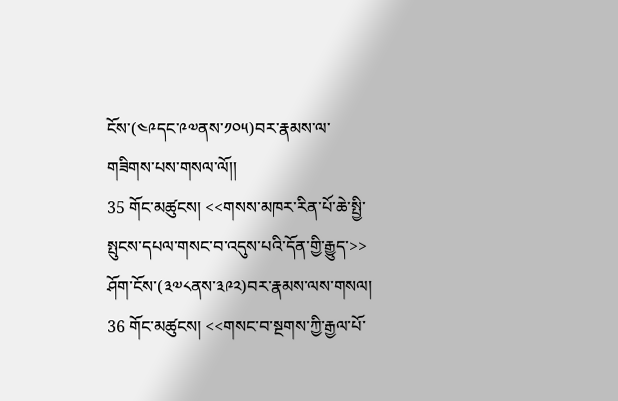ངོས་(༤༩དང་༩༧ནས་༡༠༥)བར་རྣམས་ལ་གཟིགས་པས་གསལ་ལོ།།
35 གོང་མཚུངས། <<གསས་མཁར་རིན་པོ་ཆེ་སྤྱི་སྤུངས་དཔལ་གསང་བ་འདུས་པའི་དོན་གྱི་རྒྱུད་>> ཤོག་ངོས་(༣༧༨ནས་༣༩༢)བར་རྣམས་ལས་གསལ།
36 གོང་མཚུངས། <<གསང་བ་སྔགས་ཀྱི་རྒྱལ་པོ་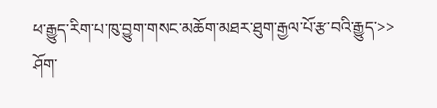ཕ་རྒྱུད་རིག་པ་ཁུ་བྱུག་གསང་མཆོག་མཐར་ཐུག་རྒྱལ་པོ་རྩ་བའི་རྒྱུད་>> ཤོག་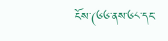ངོས་(༦༦་ནས་༦༨་དང་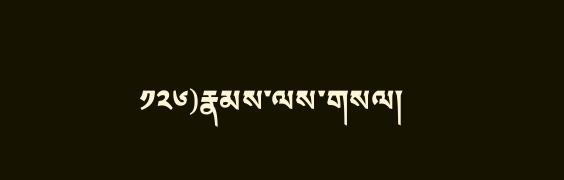༡༢༦)རྣམས་ལས་གསལ།